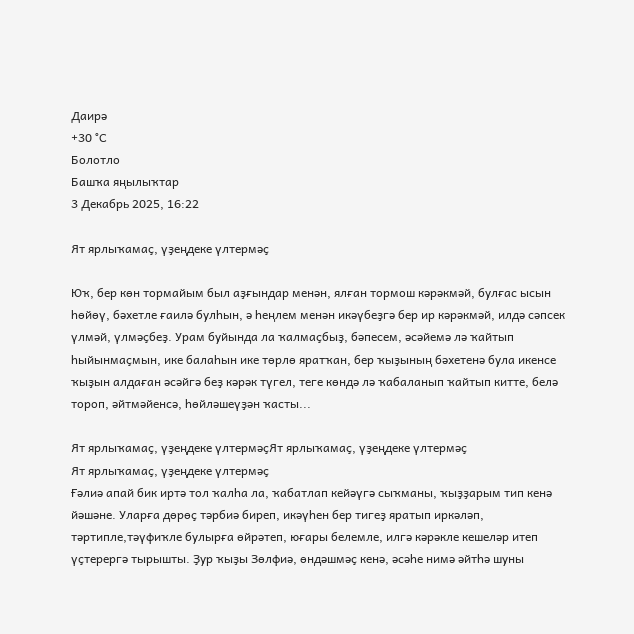Даирә
+30 °С
Болотло
Башҡа яңылыҡтар
3 Декабрь 2025, 16:22

Ят ярлыҡамаҫ, үҙеңдеке үлтермәҫ

Юҡ, бер көн тормайым был аҙғындар менән, ялған тормош кәрәкмәй, булғас ысын һөйөү, бәхетле ғаилә булһын, ә һеңлем менән икәүбеҙгә бер ир кәрәкмәй, илдә сәпсек үлмәй, үлмәҫбеҙ. Урам буйында ла ҡалмаҫбыҙ, бәпесем, әсәйемә лә ҡайтып һыйынмаҫмын, ике балаһын ике төрлө яратҡан, бер ҡыҙының бәхетенә була икенсе ҡыҙын алдаған әсәйгә беҙ кәрәк түгел, теге көндә лә ҡабаланып ҡайтып китте, белә тороп, әйтмәйенсә, һөйләшеүҙән ҡасты...

Ят ярлыҡамаҫ, үҙеңдеке үлтермәҫЯт ярлыҡамаҫ, үҙеңдеке үлтермәҫ
Ят ярлыҡамаҫ, үҙеңдеке үлтермәҫ
Ғәлиә апай бик иртә тол ҡалһа ла, ҡабатлап кейәүгә сыҡманы, ҡыҙҙарым тип кенә йәшәне. Уларға дөрөҫ тәрбиә биреп, икәүһен бер тигеҙ яратып иркәләп, тәртипле,тәүфиҡле булырға өйрәтеп, юғары белемле, илгә кәрәкле кешеләр итеп үҫтерергә тырышты. Ҙур ҡыҙы Зөлфиә, өндәшмәҫ кенә, әсәһе нимә әйтһә шуны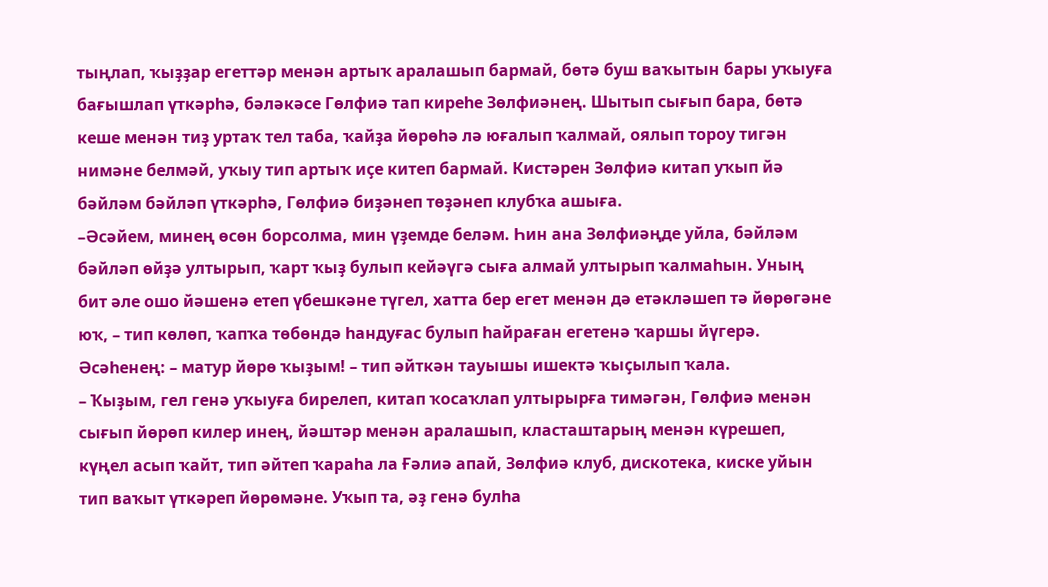тыңлап, ҡыҙҙар егеттәр менән артыҡ аралашып бармай, бөтә буш ваҡытын бары уҡыуға бағышлап үткәрһә, бәләкәсе Гөлфиә тап киреһе Зөлфиәнең. Шытып сығып бара, бөтә кеше менән тиҙ уртаҡ тел таба, ҡайҙа йөрөһә лә юғалып ҡалмай, оялып тороу тигән нимәне белмәй, уҡыу тип артыҡ иҫе китеп бармай. Кистәрен Зөлфиә китап уҡып йә бәйләм бәйләп үткәрһә, Гөлфиә биҙәнеп төҙәнеп клубҡа ашыға.
–Әсәйем, минең өсөн борсолма, мин үҙемде беләм. Һин ана Зөлфиәңде уйла, бәйләм бәйләп өйҙә ултырып, ҡарт ҡыҙ булып кейәүгә сыға алмай ултырып ҡалмаһын. Уның бит әле ошо йәшенә етеп үбешкәне түгел, хатта бер егет менән дә етәкләшеп тә йөрөгәне юҡ, – тип көлөп, ҡапҡа төбөндә һандуғас булып һайраған егетенә ҡаршы йүгерә.
Әсәһенең: – матур йөрө ҡыҙым! – тип әйткән тауышы ишектә ҡыҫылып ҡала.
– Ҡыҙым, гел генә уҡыуға бирелеп, китап ҡосаҡлап ултырырға тимәгән, Гөлфиә менән сығып йөрөп килер инең, йәштәр менән аралашып, класташтарың менән күрешеп, күңел асып ҡайт, тип әйтеп ҡараһа ла Ғәлиә апай, Зөлфиә клуб, дискотека, киске уйын тип ваҡыт үткәреп йөрөмәне. Уҡып та, әҙ генә булһа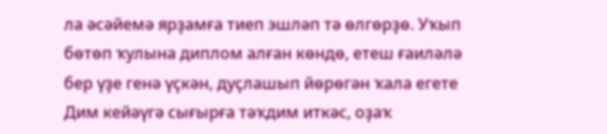ла әсәйемә ярҙамға тиеп эшләп тә өлгөрҙө. Уҡып бөтөп ҡулына диплом алған көндө, етеш ғаиләлә бер үҙе генә үҫкән, дуҫлашып йөрөгән ҡала егете Дим кейәүгә сығырға тәҡдим иткәс, оҙаҡ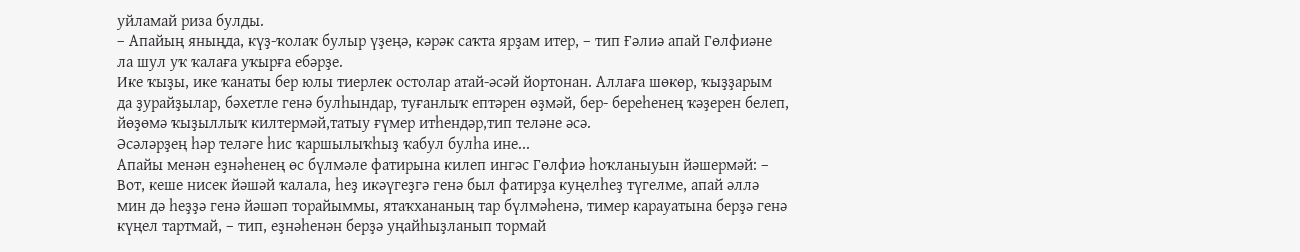уйламай риза булды.
– Апайың яныңда, күҙ-ҡолаҡ булыр үҙеңә, кәрәк саҡта ярҙам итер, – тип Ғәлиә апай Гөлфиәне ла шул уҡ ҡалаға уҡырға ебәрҙе.
Ике ҡыҙы, ике ҡанаты бер юлы тиерлек остолар атай-әсәй йортонан. Аллаға шөкөр, ҡыҙҙарым да ҙурайҙылар, бәхетле генә булһындар, туғанлыҡ ептәрен өҙмәй, бер- береһенең ҡәҙерен белеп, йөҙөмә ҡыҙыллыҡ килтермәй,татыу ғүмер итһендәр,тип теләне әсә.
Әсәләрҙең һәр теләге һис ҡаршылыҡһыҙ ҡабул булһа ине...
Апайы менән еҙнәһенең өс бүлмәле фатирына килеп ингәс Гөлфиә һоҡланыуын йәшермәй: – Вот, кеше нисек йәшәй ҡалала, һеҙ икәүгеҙгә генә был фатирҙа куңелһеҙ түгелме, апай әллә мин дә һеҙҙә генә йәшәп торайыммы, ятаҡхананың тар бүлмәһенә, тимер карауатына берҙә генә күңел тартмай, – тип, еҙнәһенән берҙә уңайһыҙланып тормай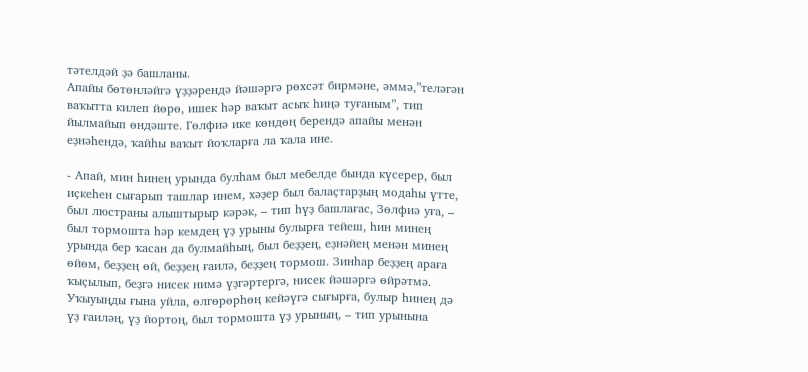тәтелдәй ҙә башланы.
Апайы бөтөнләйгә үҙҙәрендә йәшәргә рөхсәт бирмәне, әммә,”теләгән ваҡытта килеп йөрө, ишек һәр ваҡыт асыҡ һиңә туғаным”, тип йылмайып өндәште. Гөлфиә ике көндөң берендә апайы менән еҙнәһендә, ҡайһы ваҡыт йоҡларға ла ҡала ине.

- Апай, мин һинең урында булһам был мебелде бында күсерер, был иҫкеһен сығарып ташлар инем, хәҙер был балаҫтарҙың модаһы үтте, был люстраны алыштырыр кәрәк, – тип һүҙ башлағас, Зөлфиә уға, – был тормошта һәр кемдең үҙ урыны булырға тейеш, һин минең урында бер ҡасан да булмайһың, был беҙҙең, еҙнәйең менән минең өйөм, беҙҙең өй, беҙҙең ғаилә, беҙҙең тормош. Зинһар беҙҙең араға ҡыҫылып, беҙгә нисек нимә үҙгәртергә, нисек йәшәргә өйрәтмә. Уҡыуыңды ғына уйла, өлгөрөрһөң кейәүгә сығырға, булыр һинең дә үҙ ғаиләң, үҙ йортоң, был тормошта үҙ урының, – тип урынына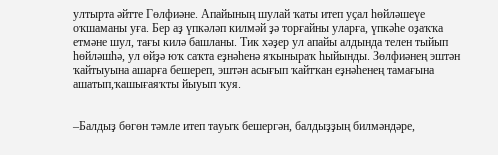ултырта әйтте Гөлфиәне. Апайының шулай ҡаты итеп уҫал һөйләшеүе оҡшаманы уға. Бер аҙ үпкәләп килмәй ҙә торғайны уларға, үпкәһе оҙаҡҡа етмәне шул, тағы килә башланы. Тик хәҙер ул апайы алдында телен тыйып һөйләшһә, ул өйҙә юҡ саҡта еҙнәһенә яҡыныраҡ һыйынды. Зөлфиәнең эштән ҡайтыуына ашарға бешереп, эштән асығып ҡайтҡан еҙнәһенең тамағына ашатып,ҡашығаяҡты йыуып ҡуя.


–Балдыҙ бөгөн тәмле итеп тауыҡ бешергән, балдыҙҙың билмәндәре,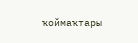ҡоймаҡтары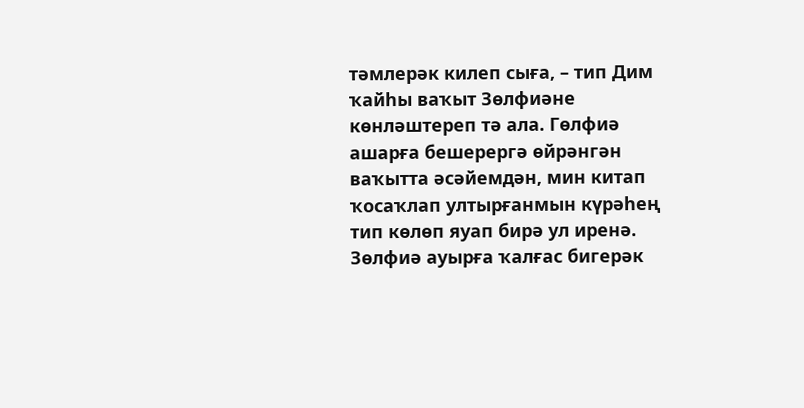тәмлерәк килеп сыға, – тип Дим ҡайһы ваҡыт Зөлфиәне көнләштереп тә ала. Гөлфиә ашарға бешерергә өйрәнгән ваҡытта әсәйемдән, мин китап ҡосаҡлап ултырғанмын күрәһең тип көлөп яуап бирә ул иренә.
Зөлфиә ауырға ҡалғас бигерәк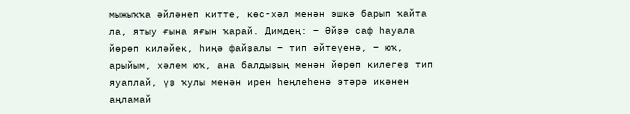мыжыҡҡа әйләнеп китте, көс-хәл менән эшкә барып ҡайта ла, ятыу ғына яғын ҡарай. Димдең: – Әйҙә саф һауала йөрөп киләйек, һиңә файҙалы – тип әйтеүенә, – юҡ, арыйым, хәлем юҡ, ана балдыҙың менән йөрөп килегеҙ тип яуаплай, үҙ ҡулы менән ирен һеңлеһенә этәрә икәнен аңламай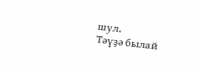шул.
Тәүҙә былай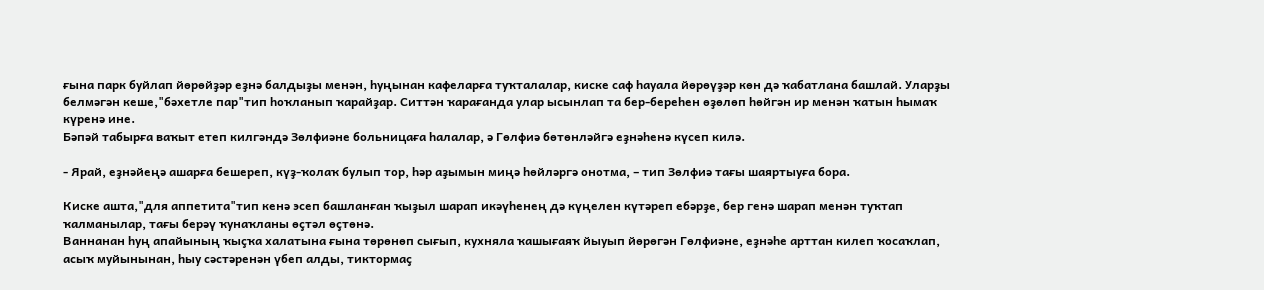ғына парк буйлап йөрөйҙәр еҙнә балдыҙы менән, һуңынан кафеларға туҡталалар, киске саф һауала йөрөүҙәр көн дә ҡабатлана башлай. Уларҙы белмәгән кеше,"бәхетле пар"тип һоҡланып ҡарайҙар. Ситтән ҡарағанда улар ысынлап та бер-береһен өҙөлөп һөйгән ир менән ҡатын һымаҡ күренә ине.
Бәпәй табырға ваҡыт етеп килгәндә Зөлфиәне больницаға һалалар, ә Гөлфиә бөтөнләйгә еҙнәһенә күсеп килә.

- Ярай, еҙнәйеңә ашарға бешереп, күҙ-ҡолаҡ булып тор, һәр аҙымын миңә һөйләргә онотма, – тип Зөлфиә тағы шаяртыуға бора.

Киске ашта,"для аппетита"тип кенә эсеп башланған ҡыҙыл шарап икәүһенең дә күңелен күтәреп ебәрҙе, бер генә шарап менән туҡтап ҡалманылар, тағы берәү ҡунаҡланы өҫтәл өҫтөнә.
Ваннанан һуң апайының ҡыҫҡа халатына ғына төрөнөп сығып, кухняла ҡашығаяҡ йыуып йөрөгән Гөлфиәне, еҙнәһе арттан килеп ҡосаҡлап, асыҡ муйынынан, һыу сәстәренән үбеп алды, тиктормаҫ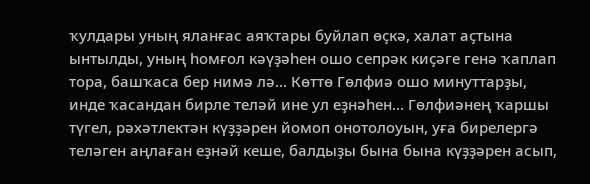ҡулдары уның яланғас аяҡтары буйлап өҫкә, халат аҫтына ынтылды, уның һомғол кәүҙәһен ошо сепрәк киҫәге генә ҡаплап тора, башҡаса бер нимә лә... Көттө Гөлфиә ошо минуттарҙы, инде ҡасандан бирле теләй ине ул еҙнәһен... Гөлфиәнең ҡаршы түгел, рәхәтлектән күҙҙәрен йомоп онотолоуын, уға бирелергә теләген аңлаған еҙнәй кеше, балдыҙы бына бына күҙҙәрен асып,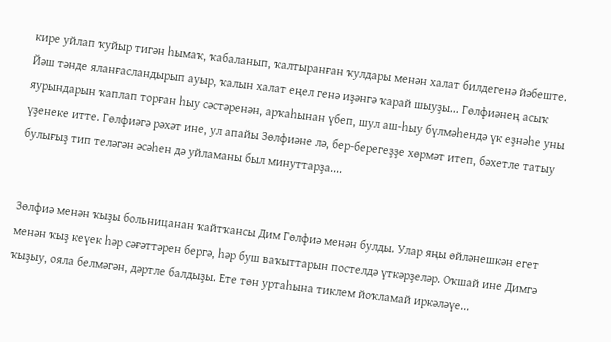кире уйлап ҡуйыр тигән һымаҡ, ҡабаланып, ҡалтыранған ҡулдары менән халат билдегенә йәбеште. Йәш тәнде яланғасландырып ауыр, ҡалын халат еңел генә иҙәнгә ҡарай шыуҙы... Гөлфиәнең асыҡ яурындарын ҡаплап торған һыу сәстәренән, арҡаһынан үбеп, шул аш-һыу бүлмәһендә үк еҙнәһе уны үҙенеке итте. Гөлфиәгә рәхәт ине, ул апайы Зөлфиәне лә, бер-берегеҙҙе хөрмәт итеп, бәхетле татыу булығыҙ тип теләгән әсәһен дә уйламаны был минуттарҙа....


Зөлфиә менән ҡыҙы больницанан ҡайтҡансы Дим Гөлфиә менән булды. Улар яңы өйләнешкән егет менән ҡыҙ кеүек һәр сәғәттәрен бергә, һәр буш ваҡыттарын постелдә үткәрҙеләр. Оҡшай ине Димгә ҡыҙыу, ояла белмәгән, дәртле балдыҙы. Ете төн уртаһына тиклем йоҡламай иркәләүе...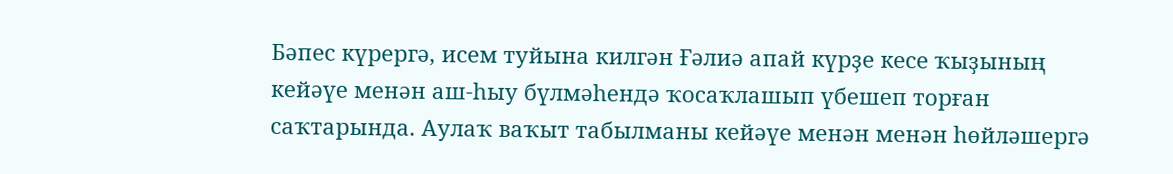Бәпес күрергә, исем туйына килгән Ғәлиә апай күрҙе кесе ҡыҙының кейәүе менән аш-һыу бүлмәһендә ҡосаҡлашып үбешеп торған саҡтарында. Аулаҡ ваҡыт табылманы кейәүе менән менән һөйләшергә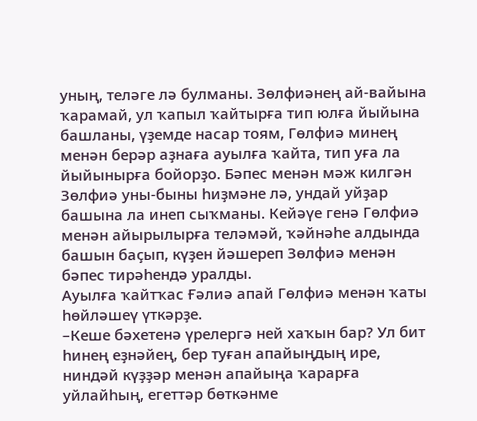уның, теләге лә булманы. Зөлфиәнең ай-вайына ҡарамай, ул ҡапыл ҡайтырға тип юлға йыйына башланы, үҙемде насар тоям, Гөлфиә минең менән берәр аҙнаға ауылға ҡайта, тип уға ла йыйынырға бойорҙо. Бәпес менән мәж килгән Зөлфиә уны-быны һиҙмәне лә, ундай уйҙар башына ла инеп сыҡманы. Кейәүе генә Гөлфиә менән айырылырға теләмәй, ҡәйнәһе алдында башын баҫып, күҙен йәшереп Зөлфиә менән бәпес тирәһендә уралды.
Ауылға ҡайтҡас Ғәлиә апай Гөлфиә менән ҡаты һөйләшеү үткәрҙе.
–Кеше бәхетенә үрелергә ней хаҡын бар? Ул бит һинең еҙнәйең, бер туған апайыңдың ире, ниндәй күҙҙәр менән апайыңа ҡарарға уйлайһың, егеттәр бөткәнме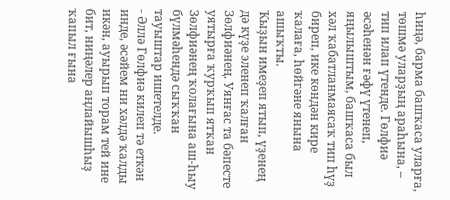һиңә, барма башҡаса уларға, төшмә уларҙың араһына, – тип илап үтенде. Гөлфиә әсәһенән ғәфү үтенеп, яңылыштым, башҡаса был хәл ҡабатланмаясаҡ тип һүҙ биреп, ике көндән кире ҡалаға, һөйгәне янына ашыҡты.
Ҡыҙын имеҙеп ятып, үҙенең дә күҙе эленеп ҡалған Зөлфиәнең. Уянғас та бәпесте уятырға ҡурҡып ятҡан Зөлфиәнең ҡолағына аш-һыу бүлмәһендә сыҡҡан тауыштар ишетелде.
- Әллә Гөлфиә килеп тә еткән инде, әсәйем ни хәлдә ҡалды икән, ауырып торам тей ине бит, ниңәлер аңлайышһыҙ ҡапыл ғына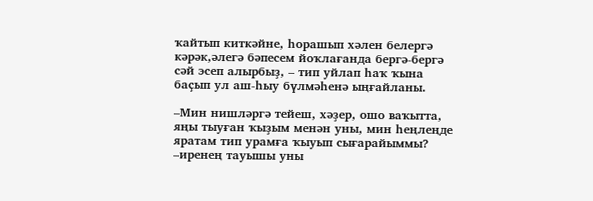ҡайтып киткәйне, һорашып хәлен белергә кәрәк,әлегә бәпесем йоҡлағанда бергә-бергә сәй эсеп алырбыҙ, – тип уйлап һаҡ ҡына баҫып ул аш-һыу бүлмәһенә ыңғайланы.

–Мин нишләргә тейеш, хәҙер, ошо ваҡытта, яңы тыуған ҡыҙым менән уны, мин һеңлеңде яратам тип урамға ҡыуып сығарайыммы? –иренең тауышы уны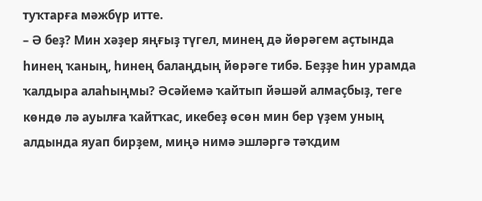туҡтарға мәжбүр итте.
– Ә беҙ? Мин хәҙер яңғыҙ түгел, минең дә йөрәгем аҫтында һинең ҡаның, һинең балаңдың йөрәге тибә. Беҙҙе һин урамда ҡалдыра алаһыңмы? Әсәйемә ҡайтып йәшәй алмаҫбыҙ, теге көндө лә ауылға ҡайтҡас, икебеҙ өсөн мин бер үҙем уның алдында яуап бирҙем, миңә нимә эшләргә тәҡдим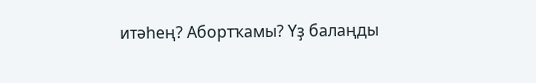итәһең? Абортҡамы? Үҙ балаңды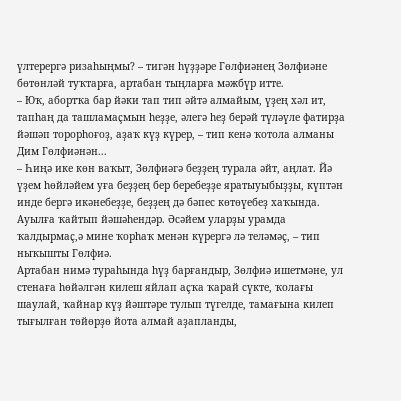үлтерергә ризаһыңмы? – тигән һүҙҙәре Гөлфиәнең Зөлфиәне бөтөнләй туҡтарға, артабан тыңларға мәжбүр итте.
– Юҡ, абортҡа бар йәки тап тип әйтә алмайым, үҙең хәл ит, тапһаң да ташламаҫмын һеҙҙе, әлегә һеҙ берәй түләүле фатирҙа йәшәп торорһоғоҙ, аҙаҡ күҙ күрер, – тип кенә ҡотола алманы Дим Гөлфиәнән...
– Һиңә ике көн ваҡыт, Зөлфиәгә беҙҙең турала әйт, аңлат. Йә үҙем һөйләйем уға беҙҙең бер беребеҙҙе яратыуыбыҙҙы, күптән инде бергә икәнебеҙҙе, беҙҙең дә бәпес көтөүебеҙ хаҡында. Ауылға ҡайтып йәшәһендәр. Әсәйем уларҙы урамда ҡалдырмаҫ,ә мине ҡорһаҡ менән күрергә лә теләмәҫ, – тип ныҡышты Гөлфиә.
Артабан нимә тураһында һүҙ барғандыр, Зөлфиә ишетмәне, ул стенаға һөйәлгән килеш яйлап аҫҡа ҡарай сүкте, ҡолағы шаулай, ҡайнар күҙ йәштәре тулып түгелде, тамағына килеп тығылған төйөрҙө йота алмай аҙапланды,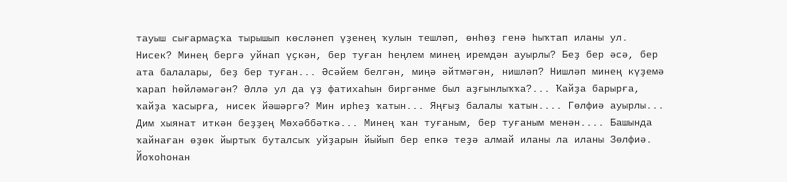тауыш сығармаҫҡа тырышып көсләнеп үҙенең ҡулын тешләп, өнһөҙ генә һыҡтап иланы ул.
Нисек? Минең бергә уйнап үҫкән, бер туған һеңлем минең иремдән ауырлы? Беҙ бер әсә, бер ата балалары, беҙ бер туған... Әсәйем белгән, миңә әйтмәгән, нишләп? Нишләп минең күҙемә ҡарап һөйләмәгән? Әллә ул да үҙ фатихаһын биргәнме был аҙғынлыҡҡа?... Ҡайҙа барырға, ҡайҙа ҡасырға, нисек йәшәргә? Мин ирһеҙ ҡатын... Яңғыҙ балалы ҡатын.... Гөлфиә ауырлы... Дим хыянат иткән беҙҙең Мөхәббәткә... Минең ҡан туғаным, бер туғаным менән.... Башында ҡайнаған өҙөк йыртыҡ буталсыҡ уйҙарын йыйып бер епкә теҙә алмай иланы ла иланы Зөлфиә. Йоҡоһонан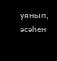уянып, әсәһен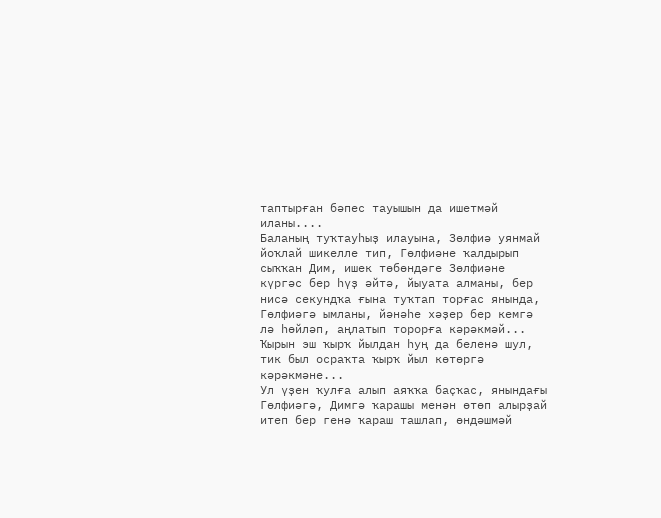таптырған бәпес тауышын да ишетмәй иланы....
Баланың туҡтауһыҙ илауына, Зөлфиә уянмай йоҡлай шикелле тип, Гөлфиәне ҡалдырып сыҡҡан Дим, ишек төбөндәге Зөлфиәне күргәс бер һүҙ әйтә, йыуата алманы, бер нисә секундҡа ғына туҡтап торғас янында, Гөлфиәгә ымланы, йәнәһе хәҙер бер кемгә лә һөйләп, аңлатып торорға кәрәкмәй... Ҡырын эш ҡырҡ йылдан һуң да беленә шул, тик был осраҡта ҡырҡ йыл көтөргә кәрәкмәне...
Ул үҙен ҡулға алып аяҡҡа баҫҡас, янындағы Гөлфиәгә, Димгә ҡарашы менән өтөп алырҙай итеп бер генә ҡараш ташлап, өндәшмәй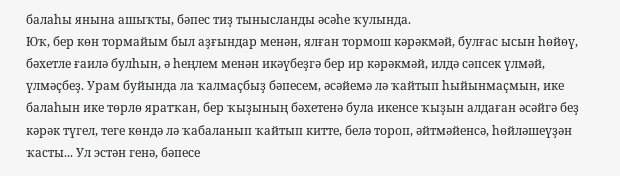балаһы янына ашыҡты, бәпес тиҙ тынысланды әсәһе ҡулында.
Юҡ, бер көн тормайым был аҙғындар менән, ялған тормош кәрәкмәй, булғас ысын һөйөү, бәхетле ғаилә булһын, ә һеңлем менән икәүбеҙгә бер ир кәрәкмәй, илдә сәпсек үлмәй, үлмәҫбеҙ. Урам буйында ла ҡалмаҫбыҙ бәпесем, әсәйемә лә ҡайтып һыйынмаҫмын, ике балаһын ике төрлө яратҡан, бер ҡыҙының бәхетенә була икенсе ҡыҙын алдаған әсәйгә беҙ кәрәк түгел, теге көндә лә ҡабаланып ҡайтып китте, белә тороп, әйтмәйенсә, һөйләшеүҙән ҡасты... Ул эстән генә, бәпесе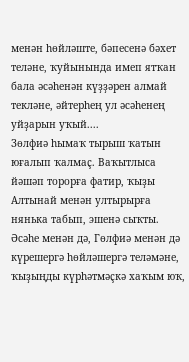менән һөйләште, бәпесенә бәхет теләне, ҡуйынында имеп ятҡан бала әсәһенән күҙҙәрен алмай текләне, әйтерһең ул әсәһенең уйҙарын уҡый....
Зөлфиә һымаҡ тырыш ҡатын юғалып ҡалмаҫ. Ваҡытлыса йәшәп торорға фатир, ҡыҙы Алтынай менән ултырырға нянька табып, эшенә сыҡты. Әсәһе менән дә, Гөлфиә менән дә күрешергә һөйләшергә теләмәне, ҡыҙыңды күрһәтмәҫкә хаҡым юҡ,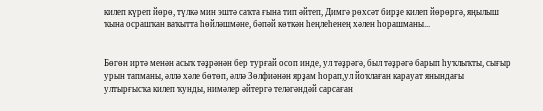килеп күреп йөрө, түлкә мин эштә саҡта ғына тип әйтеп, Димгә рөхсәт бирҙе килеп йөрөргә, яңылыш ҡына осрашҡан ваҡытта һөйләшмәне, бәпәй көткән һеңлеһенең хәлен һорашманы...


Бөгөн иртә менән асыҡ тәҙрәнән бер турғай осоп инде, ул тәҙрәгә, был тәҙрәгә барып һуҡлыҡты, сығыр урын тапманы, әллә хәле бөтөп, әллә Зөлфиәнән ярҙам һорап,ул йоҡлаған карауат янындағы ултырғысҡа килеп ҡунды, нимәлер әйтергә теләгәндәй сарсаған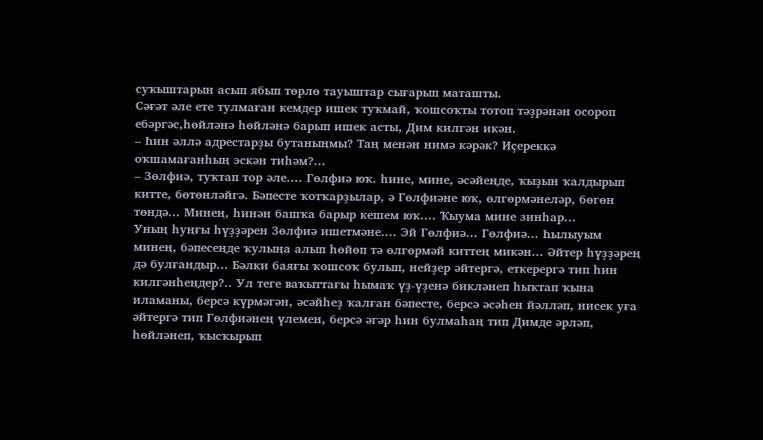суҡыштарын асып ябып төрлө тауыштар сығарып маташты.
Сәғәт әле ете тулмаған кемдер ишек туҡмай, ҡошсоҡты тотоп тәҙрәнән осороп ебәргәс,һөйләнә һөйләнә барып ишек асты, Дим килгән икән.
– Һин әллә адрестарҙы бутаныңмы? Таң менән нимә кәрәк? Иҫереккә оҡшамағанһың эскән тиһәм?...
– Зөлфиә, туҡтап тор әле.... Гөлфиә юҡ. һине, мине, әсәйеңде, ҡыҙын ҡалдырып китте, бөтөнләйгә. Бәпесте ҡотҡарҙылар, ә Гөлфиәне юҡ, өлгөрмәнеләр, бөгөн төндә... Минең, һинән башҡа барыр кешем юҡ.... Ҡыума мине зинһар...
Уның һуңғы һүҙҙәрен Зөлфиә ишетмәне.... Эй Гөлфиә... Гөлфиә... Һылыуым минең, бәпесеңде ҡулыңа алып һөйөп тә өлгөрмәй киттең микән... Әйтер һүҙҙәрең дә булғандыр... Бәлки баяғы ҡошсоҡ булып, нейҙер әйтергә, еткерергә тип һин килгәнһеңдер?.. Ул теге ваҡыттағы һымаҡ үҙ-үҙенә бикләнеп һыҡтап ҡына иламаны, берсә күрмәгән, әсәйһеҙ ҡалған бәпесте, берсә әсәһен йәлләп, нисек уға әйтергә тип Гөлфиәнең үлемен, берсә әгәр һин булмаһаң тип Димде әрләп, һөйләнеп, ҡысҡырып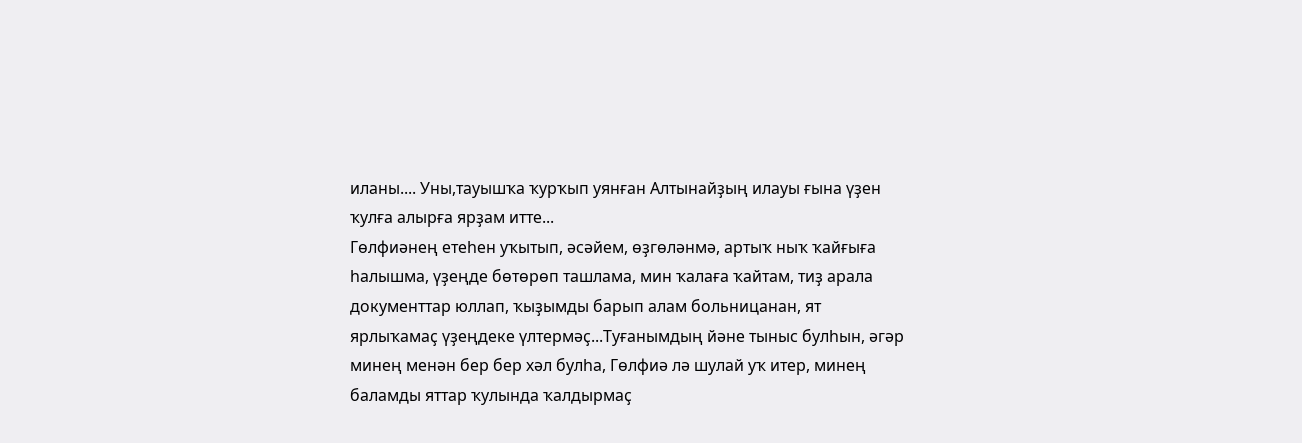иланы.... Уны,тауышҡа ҡурҡып уянған Алтынайҙың илауы ғына үҙен ҡулға алырға ярҙам итте...
Гөлфиәнең етеһен уҡытып, әсәйем, өҙгөләнмә, артыҡ ныҡ ҡайғыға һалышма, үҙеңде бөтөрөп ташлама, мин ҡалаға ҡайтам, тиҙ арала документтар юллап, ҡыҙымды барып алам больницанан, ят ярлыҡамаҫ үҙеңдеке үлтермәҫ...Туғанымдың йәне тыныс булһын, әгәр минең менән бер бер хәл булһа, Гөлфиә лә шулай уҡ итер, минең баламды яттар ҡулында ҡалдырмаҫ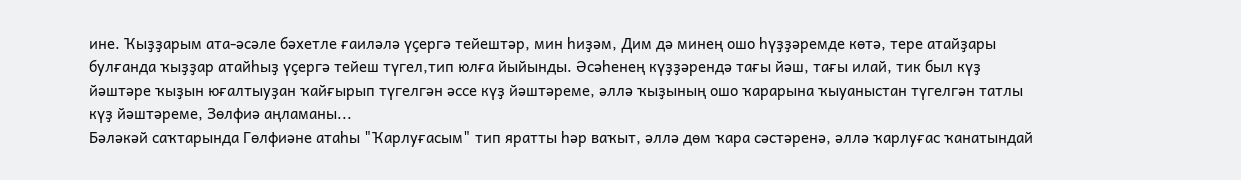ине. Ҡыҙҙарым ата-әсәле бәхетле ғаиләлә үҫергә тейештәр, мин һиҙәм, Дим дә минең ошо һүҙҙәремде көтә, тере атайҙары булғанда ҡыҙҙар атайһыҙ үҫергә тейеш түгел,тип юлға йыйынды. Әсәһенең күҙҙәрендә тағы йәш, тағы илай, тик был күҙ йәштәре ҡыҙын юғалтыуҙан ҡайғырып түгелгән әссе күҙ йәштәреме, әллә ҡыҙының ошо ҡарарына ҡыуаныстан түгелгән татлы күҙ йәштәреме, Зөлфиә аңламаны...
Бәләкәй саҡтарында Гөлфиәне атаһы "Ҡарлуғасым" тип яратты һәр ваҡыт, әллә дөм ҡара сәстәренә, әллә ҡарлуғас ҡанатындай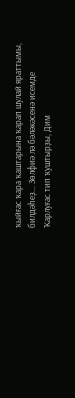ҡыйғас ҡара ҡаштарына ҡарап шулай яраттымы, билдәһеҙ... Зөлфиә лә бәләкәсенә исемде Ҡарлуғас тип ҡуштырҙы, Дим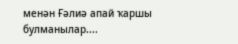менән Ғәлиә апай ҡаршы булманылар....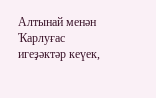Алтынай менән Ҡарлуғас игеҙәктәр кеүек,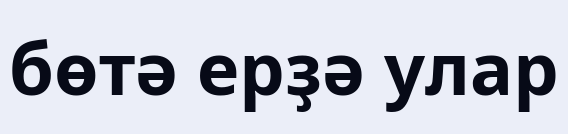бөтә ерҙә улар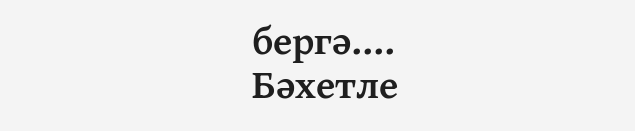бергә.... Бәхетле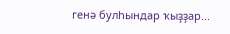генә булһындар ҡыҙҙар...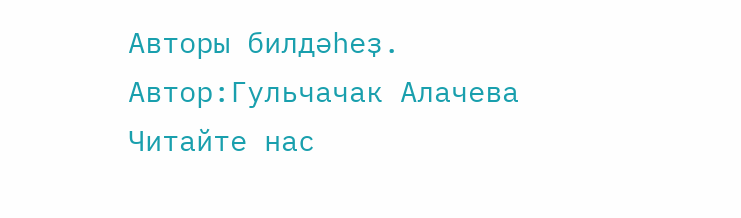Авторы билдәһеҙ.
Автор:Гульчачак Алачева
Читайте нас